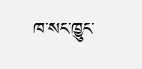ཁ་སང་ཁྱུང་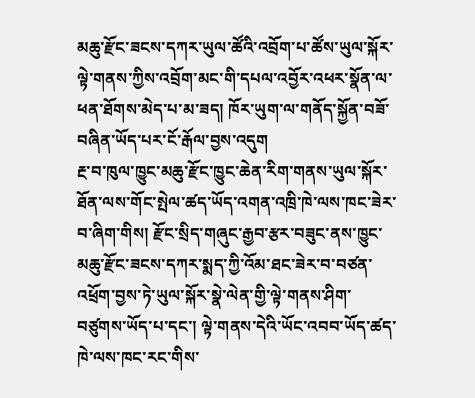མཆུ་རྫོང་ཟངས་དཀར་ཡུལ་ཚོའི་འབྲོག་པ་ཚོས་ཡུལ་སྐོར་ལྟེ་གནས་ཀྱིས་འབྲོག་མང་གི་དཔལ་འབྱོར་འཕར་སྣོན་ལ་ཕན་ཐོགས་མེད་པ་མ་ཟད། ཁོར་ཡུག་ལ་གནོད་སྐྱོན་བཟོ་བཞིན་ཡོད་པར་ངོ་རྒོལ་བྱས་འདུག
རྔ་བ་ཁུལ་ཁྱུང་མཆུ་རྫོང་ཁྱུང་ཆེན་རིག་གནས་ཡུལ་སྐོར་ཐོན་ལས་གོང་སྤེལ་ཚད་ཡོད་འགན་འཁྲི་ཁེ་ལས་ཁང་ཟེར་བ་ཞིག་གིས། རྫོང་སྲིད་གཞུང་རྒྱབ་རྩར་བཟུང་ནས་ཁྱུང་མཆུ་རྫོང་ཟངས་དཀར་སྨད་ཀྱི་འོམ་ཐང་ཟེར་བ་བཙན་འཕྲོག་བྱས་ཏེ་ཡུལ་སྐོར་སྣེ་ལེན་གྱི་ལྟེ་གནས་ཤིག་བཙུགས་ཡོད་པ་དང་། ལྟེ་གནས་དེའི་ཡོང་འབབ་ཡོད་ཚད་ཁེ་ལས་ཁང་རང་གིས་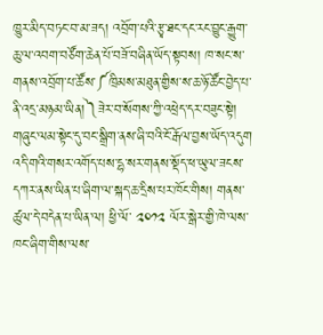ཁྱུར་མིད་བཏང་བ་མ་ཟད། འབྲོག་པའི་རྩྭ་ཐང་དང་རང་བྱུང་རྒྱུག་ཆུ་ལ་འབག་བཙོག་ཆེན་པོ་བཟོ་བཞིན་ཡོད་སྟབས། ཁ་སང་ས་གནས་འབྲོག་པ་ཚོས་༼ཁྲིམས་མཐུན་གྱིས་ས་ཆ་ཉོ་ཚོང་བྱེད་པ་ནི་འདྲ་མཉམ་ཡིན།༽ཟེར་བ་སོགས་ཀྱི་འཕྲེད་དར་བཟུང་སྟེ། གཞུང་ལམ་སྟེང་དུ་བང་སྒྲིག་ནས་ཞི་བའི་ངོ་རྒོལ་བྱས་ཡོད་འདུག
འདི་གའི་གསར་འགོད་པས་དྷ་སར་གནས་སྡོད་ཕ་ཡུལ་ཟངས་དཀར་ནས་ཡིན་པ་ཞིག་ལ་སྐད་ཆ་དྲིས་པར་ཁོང་གིས། གནས་ཚུལ་དེ་བདེན་པ་ཡིན་ལ། ཕྱི་ལོ་ ༢༠༡༢ ལོར་སྒེར་གྱི་ཁེ་ལས་ཁང་ཞིག་གིས་ལས་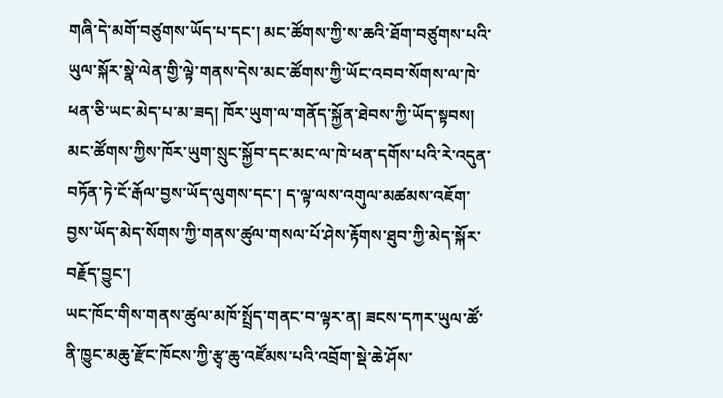གཞི་དེ་མགོ་བཙུགས་ཡོད་པ་དང་། མང་ཚོགས་ཀྱི་ས་ཆའི་ཐོག་བཙུགས་པའི་ཡུལ་སྐོར་སྣེ་ལེན་གྱི་ལྟེ་གནས་དེས་མང་ཚོགས་ཀྱི་ཡོང་འབབ་སོགས་ལ་ཁེ་ཕན་ཅི་ཡང་མེད་པ་མ་ཟད། ཁོར་ཡུག་ལ་གནོད་སྐྱོན་ཐེབས་ཀྱི་ཡོད་སྟབས། མང་ཚོགས་ཀྱིས་ཁོར་ཡུག་སྲུང་སྐྱོབ་དང་མང་ལ་ཁེ་ཕན་དགོས་པའི་རེ་འདུན་བཏོན་ཏེ་ངོ་རྒོལ་བྱས་ཡོད་ལུགས་དང་། ད་ལྟ་ལས་འགུལ་མཚམས་འཇོག་བྱས་ཡོད་མེད་སོགས་ཀྱི་གནས་ཚུལ་གསལ་པོ་ཤེས་རྟོགས་ཐུབ་ཀྱི་མེད་སྐོར་བརྗོད་བྱུང་།
ཡང་ཁོང་གིས་གནས་ཚུལ་མཁོ་སྤྲོད་གནང་བ་ལྟར་ན། ཟངས་དཀར་ཡུལ་ཚོ་ནི་ཁྱུང་མཆུ་རྫོང་ཁོངས་ཀྱི་རྩྭ་ཆུ་འཛོམས་པའི་འབྲོག་སྡེ་ཆེ་ཤོས་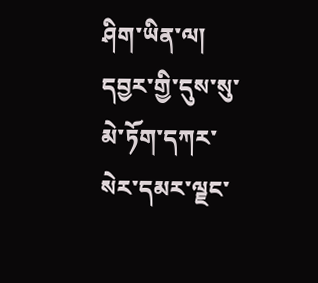ཤིག་ཡིན་ལ། དབྱར་གྱི་དུས་སུ་མེ་ཏོག་དཀར་སེར་དམར་ལྗང་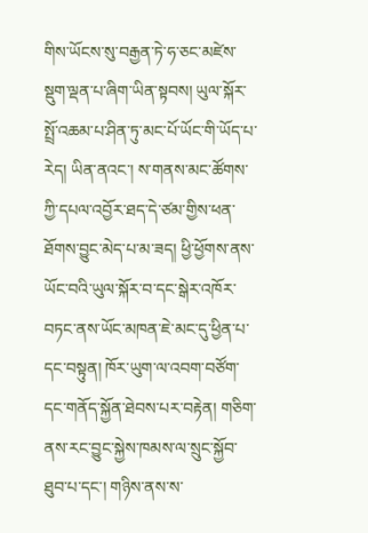གིས་ཡོངས་སུ་བརྒྱན་ཏེ་ཧ་ཅང་མཛེས་སྡུག་ལྡན་པ་ཞིག་ཡིན་སྟབས། ཡུལ་སྐོར་སྤྲོ་འཆམ་པ་ཤིན་ཏུ་མང་པོ་ཡོང་གི་ཡོད་པ་རེད། ཡིན་ནའང་། ས་གནས་མང་ཚོགས་ཀྱི་དཔལ་འབྱོར་ཐད་དེ་ཙམ་གྱིས་ཕན་ཐོགས་བྱུང་མེད་པ་མ་ཟད། ཕྱི་ཕྱོགས་ནས་ཡོང་བའི་ཡུལ་སྐོར་བ་དང་སྒེར་འཁོར་བཏང་ནས་ཡོང་མཁན་ཇེ་མང་དུ་ཕྱིན་པ་དང་བསྟུན། ཁོར་ཡུག་ལ་འབག་བཙོག་དང་གནོད་སྐྱོན་ཐེབས་པར་བརྟེན། གཅིག་ནས་རང་བྱུང་སྐྱེས་ཁམས་ལ་སྲུང་སྐྱོབ་ཐུབ་པ་དང་། གཉིས་ནས་ས་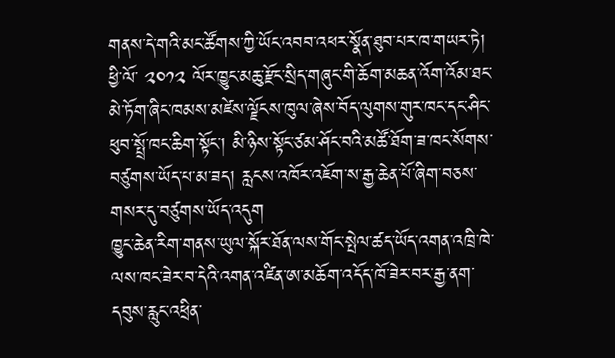གནས་དེ་གའི་མང་ཚོགས་ཀྱི་ཡོང་འབབ་འཕར་སྣོན་ཐུབ་པར་ཁ་གཡར་ཏེ། ཕྱི་ལོ་ ༢༠༡༢ ལོར་ཁྱུང་མཆུ་རྫོང་སྲིད་གཞུང་གི་ཆོག་མཆན་འོག་འོམ་ཐང་མེ་ཏོག་ཞིང་ཁམས་མཛེས་ལྗོངས་ཁུལ་ཞེས་བོད་ལུགས་གུར་ཁང་དང་ཤིང་ཕུབ་སྤྲོ་ཁང་ཆིག་སྟོང་། མི་ཉིས་སྟོང་ཙམ་ཤོང་བའི་མཚོ་ཐོག་ཟ་ཁང་སོགས་བཙུགས་ཡོད་པ་མ་ཟད། རླངས་འཁོར་འཇོག་ས་རྒྱ་ཆེན་པོ་ཞིག་བཅས་གསར་དུ་བཙུགས་ཡོད་འདུག
ཁྱུང་ཆེན་རིག་གནས་ཡུལ་སྐོར་ཐོན་ལས་གོང་སྤེལ་ཚད་ཡོད་འགན་འཁྲི་ཁེ་ལས་ཁང་ཟེར་བ་དེའི་འགན་འཛིན་ཨ་མཆོག་འདོད་ཁོ་ཟེར་བར་རྒྱ་ནག་དབུས་རླུང་འཕྲིན་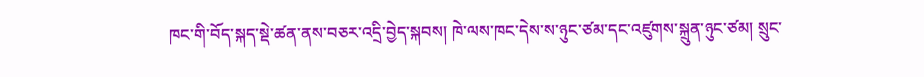ཁང་གི་བོད་སྐད་སྡེ་ཚན་ནས་བཅར་འདྲི་བྱེད་སྐབས། ཁེ་ལས་ཁང་དེས་ས་ཉུང་ཙམ་དང་འཛུགས་སྐྲུན་ཉུང་ཙམ། སྲུང་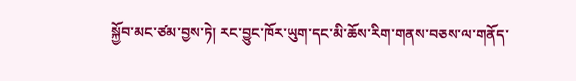སྐྱོབ་མང་ཙམ་བྱས་ཏེ། རང་བྱུང་ཁོར་ཡུག་དང་མི་ཆོས་རིག་གནས་བཅས་ལ་གནོད་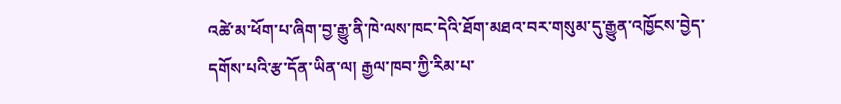འཚེ་མ་ཕོག་པ་ཞིག་བྱ་རྒྱུ་ནི་ཁེ་ལས་ཁང་དེའི་ཐོག་མཐའ་བར་གསུམ་དུ་རྒྱུན་འཁྱོངས་བྱེད་དགོས་པའི་རྩ་དོན་ཡིན་ལ། རྒྱལ་ཁབ་ཀྱི་རིམ་པ་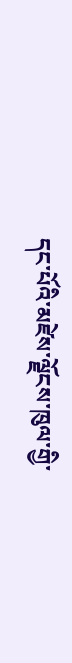དང་པོའི་མཛེས་ལྗོངས་ཁུལ་གྱི་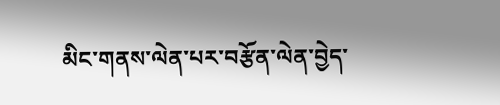མིང་གནས་ལེན་པར་བརྩོན་ལེན་བྱེད་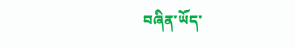བཞིན་ཡོད་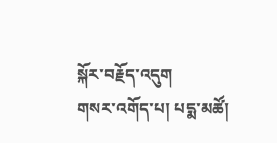སྐོར་བརྗོད་འདུག
གསར་འགོད་པ། པདྨ་མཚོ།